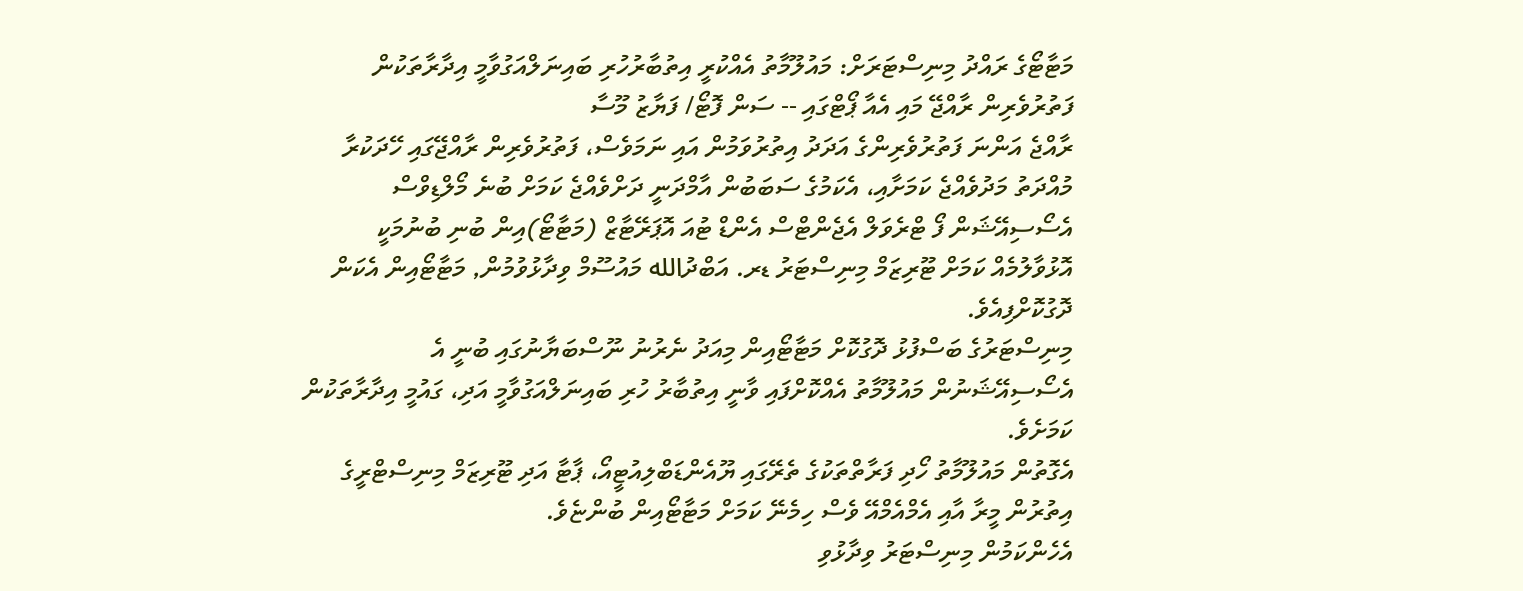މަޓާޓޯގެ ރައްދު މިނިސްޓަރަށް: މައުލޫމާތު އެއްކުރީ އިތުބާރުހުރި ބައިނަލްއަގުވާމީ އިދާރާތަކުން
ފަތުރުވެރިން ރާއްޖޭ މައި އެއާ ޕޯޓްގައި -- ސަން ފޮޓޯ/ ފަޔާޒު މޫސާ
ރާއްޖެ އަންނަ ފަތުރުވެރިންގެ އަދަދު އިތުރުވަމުން އައި ނަމަވެސް، ފަތުރުވެރިން ރާއްޖޭގައި ހޭދަކުރާ މުއްދަތު މަދުވެއްޖެ ކަމަށާއި، އެކަމުގެ ސަބަބުން އާމްދަނީ ދަށްވެއްޖެ ކަމަށް ބުނެ މޯލްޑިވްސް އެސޯސިއޭޝަން ފޯ ޓްރެވަލް އެޖެންޓްސް އެންޑް ޓުއަ އޮޕަރޭޓާޒް (މަޓާޓޯ)އިން ބުނި ބުނުމަކީ އޮޅުވާލުމެއް ކަމަށް ޓޫރިޒަމް މިނިސްޓަރު ޑރ. އަބްދުالله މައުސޫމް ވިދާޅުވުމުން, މަޓާޓޯއިން އެކަން ދޮގުކޮށްފިއެވެ.
މިނިސްޓަރުގެ ބަސްފުޅު ދޮގުކޮށް މަޓާޓޯއިން މިއަދު ނެރުނު ނޫސްބަޔާނުގައި ބުނީ އެ އެސޯސިއޭޝަނުން މައުލޫމާތު އެއްކޮށްފައި ވާނީ އިތުބާރު ހުރި ބައިނަލްއަގުވާމީ އަދި، ގައުމީ އިދާރާތަކުން ކަމަށެވެ.
އެގޮތުން މައުލޫމާތު ހޯދި ފަރާތްތަކުގެ ތެރޭގައި ޔޫއެންޑަބްލިއުޓީއޯ، ޕާޓާ އަދި ޓޫރިޒަމް މިނިސްޓްރީގެ އިތުރުން މީރާ އާއި އެމްއެމްއޭ ވެސް ހިމެނޭ ކަމަށް މަޓާޓޯއިން ބުންޏެވެ.
އެހެންކަމުން މިނިސްޓަރު ވިދާޅުވި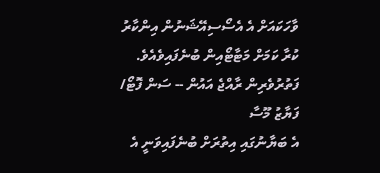ވާހަކައަށް އެ އެސޯސިއޭޝަނުން އިންކާރު ކުރާ ކަމަށް މަޓާޓޯއިން ބުނެފައިވެއެވެ.
ފަތުރުވެރިން ރާއްޖެ އައުން -- ސަން ފޮޓޯ/ ފަޔާޒު މޫސާ
އެ ބަޔާނުގައި އިތުރަށް ބުނެފައިވަނީ އެ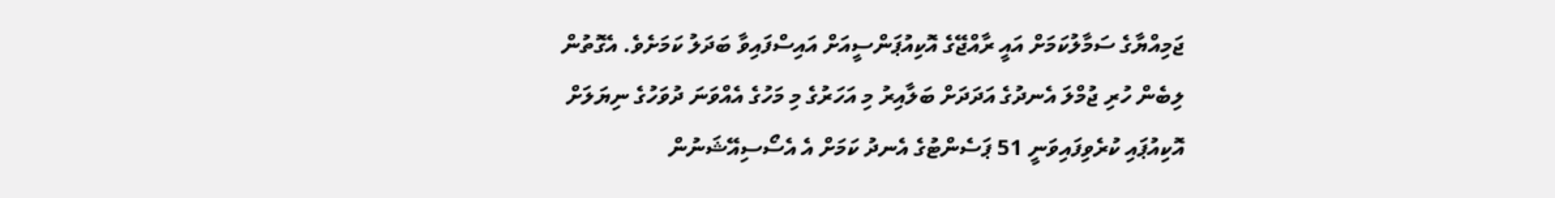ޖަމިއްޔާގެ ސަމާލުކަމަށް އައީ ރާއްޖޭގެ އޮކިއުޕަންސީއަށް އައިސްފައިވާ ބަދަލު ކަމަށެވެ. އެގޮތުން ލިބެން ހުރި ޖުމްލަ އެނދުގެ އަދަދަށް ބަލާއިރު މި އަހަރުގެ މި މަހުގެ އެއްވަނަ ދުވަހުގެ ނިޔަލަށް އޮކިއުޕައި ކުރެވިފައިވަނީ 51 ޕަސެންޓުގެ އެނދު ކަމަށް އެ އެސޯސިއޭޝަނުން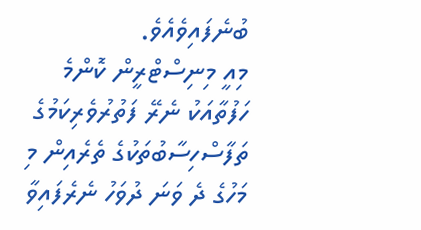ބުނެފައިވެއެވެ.
މިއީ މިނިސްޓްރީން ކޮންމެ ހަފުތާއަކު ނެރޭ ފަތުރުވެރިކަމުގެ ތަފާސްހިސާބުތަކުގެ ތެރެއިން މި މަހުގެ ދެ ވަނަ ދުވަހު ނެރެފައިވާ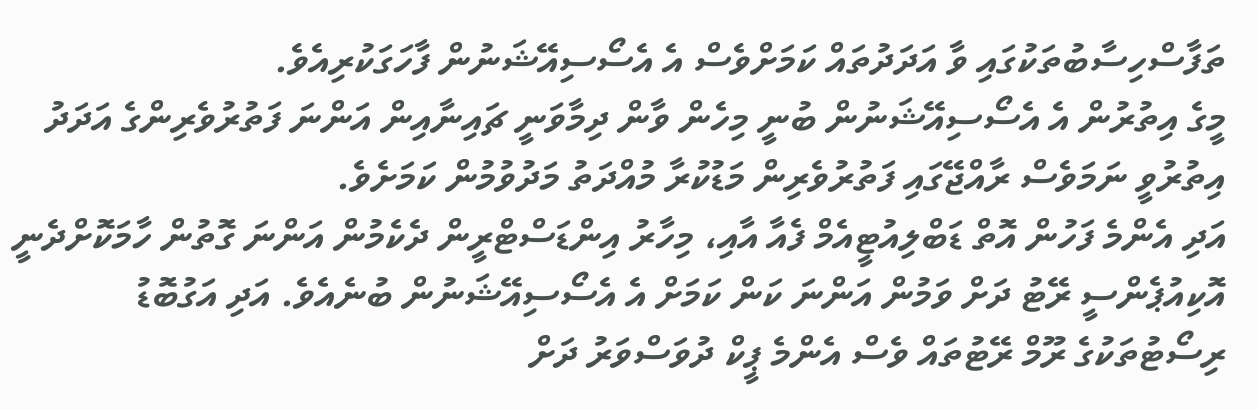ތަފާސްހިސާބުތަކުގައި ވާ އަދަދުތައް ކަމަށްވެސް އެ އެސޯސިއޭޝަނުން ފާހަގަކުރިއެވެ.
މީގެ އިތުރުން އެ އެސޯސިއޭޝަނުން ބުނީ މިހެން ވާން ދިމާވަނީ ޗައިނާއިން އަންނަ ފަތުރުވެރިންގެ އަދަދު އިތުރުވީ ނަމަވެސް ރާއްޖޭގައި ފަތުރުވެރިން މަޑުކުރާ މުއްދަތު މަދުވުމުން ކަމަށެވެ.
އަދި އެންމެ ފަހުން އޮތް ޑަބްލިއުޓީއެމް ފެއާ އާއި، މިހާރު އިންޑަސްޓްރީން ދެކެމުން އަންނަ ގޮތުން ހާމަކޮށްދެނީ އޮކިއުޕެންސީ ރޭޓު ދަށް ވަމުން އަންނަ ކަން ކަމަށް އެ އެސޯސިއޭޝަނުން ބުނެއެވެ. އަދި އަގުބޮޑު ރިސޯޓުތަކުގެ ރޫމް ރޭޓުތައް ވެސް އެންމެ ޕީކް ދުވަސްވަރު ދަށް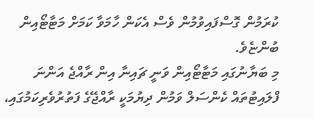ކުރަމުން ގޮސްފައިވުމުން ވެސް އެކަން ހާމަވާ ކަމަށް މަޓާޓޯއިން ބުންޏެވެ.
މި ބަޔާނުގައި މަޓާޓޯއިން ވަނީ ޗައިނާ އިން ރާއްޖެ އަންނަ ފްލައިޓުތައް ކެންސަލް ވަމުން ދިޔުމަކީ ރާއްޖޭގެ ފަތުރުވެރިކަމުގައި،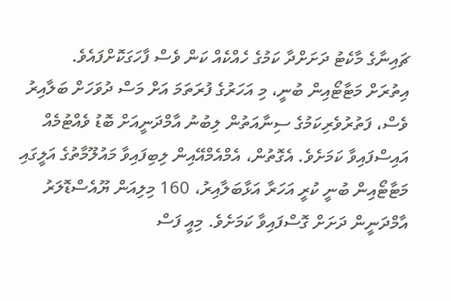ޗައިނާގެ މާކެޓު ދަށަށްދާ ކަމުގެ ހެއްކެއް ކަން ވެސް ފާހަގަކޮށްފައެވެ.
އިތުރަށް މަޓާޓޯއިން ބުނީ، މި އަހަރުގެ ފުރަތަމަ އަށް މަސް ދުވަހަށް ބަލާއިރު ވެސް، ފަތުރުވެރިކަމުގެ ސިނާއަތުން ލިބުނު އާމްދަނީއަށް ބޮޑު ވެއްޓުމެއް އައިސްފައިވާ ކަމަށެވެ. އެގޮތުން، އެމްއެމްއޭއިން ލިބިފައިވާ މައުލޫމާތުގެ އަލީގައި މަޓާޓޯއިން ބުނީ ކުރީ އަހަރާ އަޅާބަލާއިރު، 160 މިލިއަން ޔޫއެސްޑޮލަރު އާމްދަނީން ދަށަށް ގޮސްފައިވާ ކަމަށެވެ. މިއީ ފަސް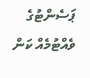ޕަސެންޓުގެ ވެއްޓުމެއް ކަން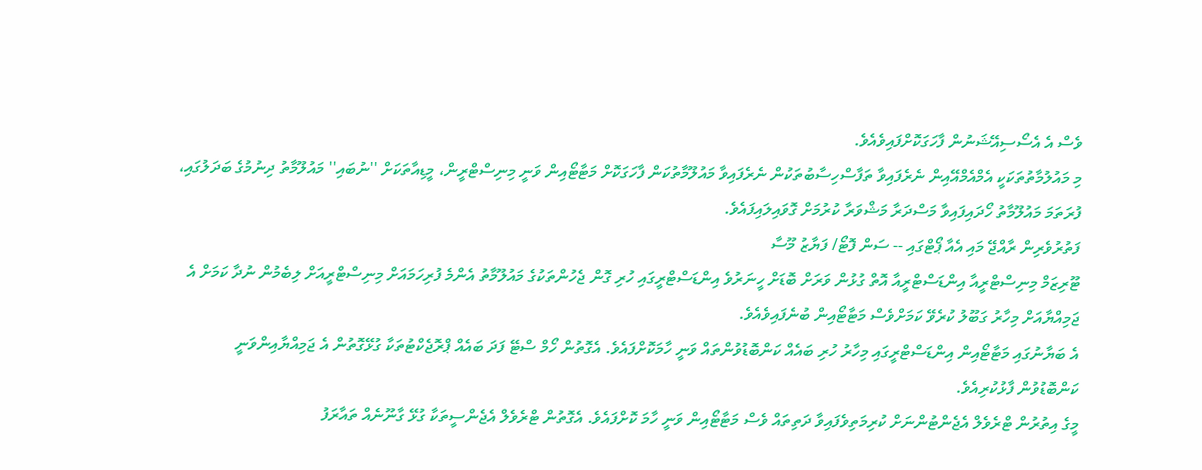ވެސް އެ އެސޯސިއޭޝަނުން ފާހަގަކޮށްފައިވެއެވެ.
މި މައުލުމާތުތަކަކީ އެމްއެމްއޭއިން ނެރެފައިވާ ތަފާސްހިސާބުތަކުން ނެރެފައިވާ މައުލޫމާތުކަން ފާހަގަކޮށް މަޓާޓޯއިން ވަނީ މިނިސްޓްރީން، މީޑިއާތަކަށް ''ނުބައި'' މައުލޫމާތު ދިނުމުގެ ބަދަލުގައި، ފުރަތަމަ މައުލޫމާތު ހޯދައިފައިވާ މަސްދަރާ މަޝްވަރާ ކުރުމަށް ގޮވައިލައިފައެވެ.
ފަތުރުވެރިން ރާއްޖޭ މައި އެއާ ޕޯޓްގައި -- ސަން ފޮޓޯ/ ފަޔާޒު މޫސާ
ޓޫރިޒަމް މިނިސްޓްރީއާ އިންޑަސްޓްރީއާ އޮތް ގުޅުން ވަރަށް ބޮޑަށް ހީނަރުވެ އިންޑަސްޓްރީގައި ހުރި ގޮން ޖެހުންތަކުގެ މައުލޫމާތު އެންމެ ފުރިހަމައަށް މިނިސްޓްރީއަށް ލިބެމުން ނުދާ ކަމަށް އެ ޖަމިއްޔާއަށް މިހާރު ގަބޫލު ކުރެވޭ ކަމަށްވެސް މަޓާޓޯއިން ބުނެފައިވެއެވެ.
އެ ބަޔާނުގައި މަޓާޓޯއިން އިންޑަސްޓްރީގައި މިހާރު ހުރި ބައެއް ކަންބޮޑުވުންތައް ވަނީ ހާމަކޮށްފައެވެ. އެގޮތުން ހޯމް ސްޓޭ ފަދަ ބައެއް ޕްރޮޖެކްޓުތަކާ ގުޅޭގޮތުން އެ ޖަމިއްޔާއިންވަނީ ކަންބޮޑުވުން ފާޅުކުރިއެވެ.
މީގެ އިތުރުން ޓްރެވެލް އެޖެންޓުންނަށް ކުރިމަތިވެފައިވާ ދަތިތައް ވެސް މަޓާޓޯއިން ވަނީ ހާމަ ކޮށްފައެވެ. އެގޮތުން ޓްރެވެލް އެޖެންސީތަކާ ގުޅޭ ގާނޫނެއް ތައާރަފު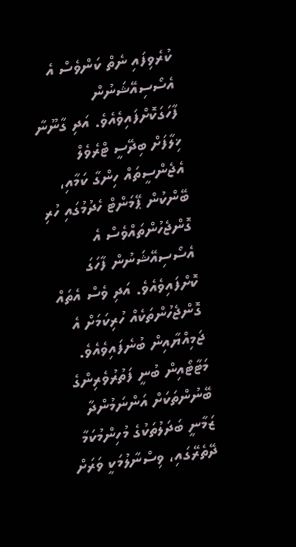ކުރެވިފައި ނެތް ކަންވެސް އެ އެސޯސިއޭޝަނުން ފާހަގަކޮށްފައިވެއެވެ. އަދި ގާނޫނާ ޚިލާފަށް ބިދޭސީ ޓްރެވެލް އެޖެންސީތައް ހިންގާ ކަމާއި، ބޭންކުން ޕޭމަންޓް ހެދުމުގައި ހުރި ގޮންޖެހުންތައްވެސް އެ އެސޯސިއޭޝަނުން ފާހަގަ ކޮށްފައިވެއެވެ. އަދި ވެސް އެތައް ގޮންޖެހުންތަކެއް ހުރިކަމަށް އެ ޖަމިއްޔާއިން ބުނެފައިވެއެވެ.
މަޓާޓޯއިން ބުނީ ފަތުރުވެރިންގެ ބޭނުންތަކަށް އަންނަމުންދާ ޒަމާނީ ބަދަލުތަކުގެ މުހިންމުކަމާ ދޭތެރޭގައި، ވިސްނާލުމަކީ ވަރަށް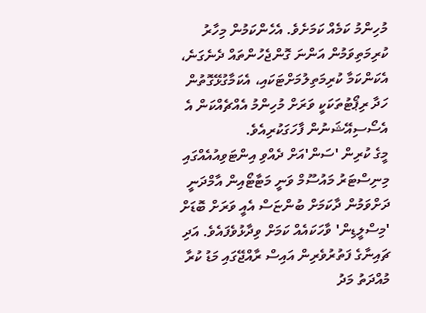މުހިންމު ކަމެއް ކަމަށެވެ. އެހެންކަމުން މިހާރު ކުރިމަތިވަމުން އަންނަ ގޮންޖެހުންތައް ދެނެގަނެ، އެކަންކަމާ ކުރިމަތިލުމަށްޓަކައި، އެކަމާގުޅޭގޮތުން ހަދާ ރިޕޯޓުތަކަކީ ވަރަށް މުހިންމު އެއްޗެއްކަން އެ އެސޯސިއޭޝަނުން ފާހަގަކުރިއެވެ.
މީގެ ކުރިން 'ސަން'އަށް ދެއްވި އިންޓަވިއުއެއްގައި މިނިސްޓަރު މައުސޫމް ވަނީ މަޓާޓޯއިން އާމްދަނީ ދަށްވަމުން ދާކަމަށް ބުންޏަސް އެއީ ވަރަށް ބޮޑަށް 'މިސްލީޑިން' ވާހަކައެއް ކަމަށް ވިދާޅުވެފައެވެ. އަދި ޗައިނާގެ ފަތުރުވެރިން އައިސް ރާއްޖޭގައި މަޑު ކުރާ މުއްދަތު މަދު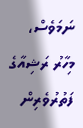ނަމަވެސް، މިހާރު ރަޝިއާގެ ފަތުރުވެރިން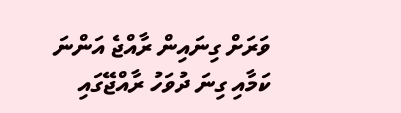ވަރަށް ގިނައިން ރާއްޖެ އަންނަ ކަމާއި ގިނަ ދުވަހު ރާއްޖޭގައި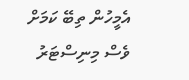އެމީހުން ތިބޭ ކަމަށް ވެސް މިނިސްޓަރު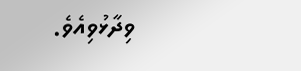ވިދާޅުވިއެވެ.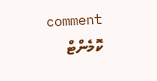comment ކޮމެންޓް